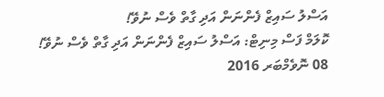އަސްލު ސައިޒް ފެންނަން އަދި ގާތް ވެސް ނުވޭ!
ކޮލަމް ފަސް މިނިޓް: އަސްލު ސައިޒް ފެންނަން އަދި ގާތް ވެސް ނުވޭ!
08 ނޮވެމްބަރ 2016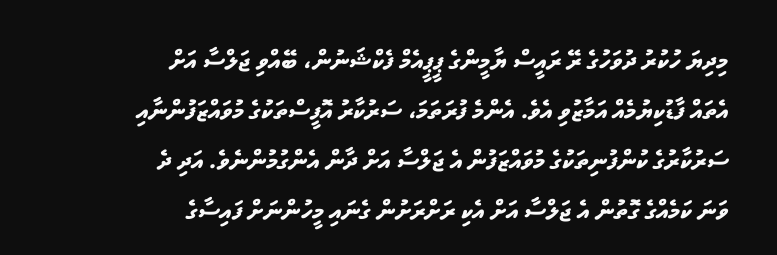މިދިޔަ ހުކުރު ދުވަހުގެ ރޭ ރައީސް ޔާމީންގެ ޕީޕީއެމް ފެކްޝަނުން، ބޭއްވި ޖަލްސާ އަށް އެތައް ފާޑުކިޔުމެއް އަމާޒުވި އެވެ. އެންމެ ފުރަތަމަ، ސަރުކާރު އޮފީސްތަކުގެ މުވައްޒަފުންނާއި ސަރުކާރުގެ ކުންފުނިތަކުގެ މުވައްޒަފުން އެ ޖަލްސާ އަށް ދާން އެންގުމުންނެވެ. އަދި ދެ ވަނަ ކަމެއްގެ ގޮތުން އެ ޖަލްސާ އަށް އެކި ރަށްރަށުން ގެނައި މީހުންނަށް ފައިސާގެ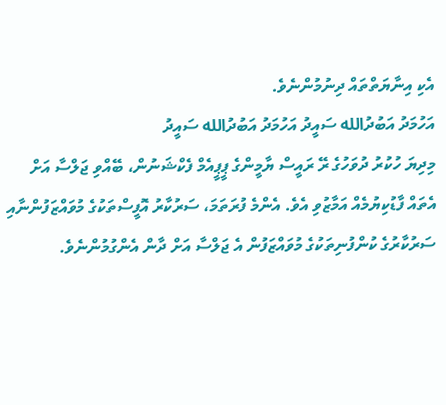އެކި އިނާޔަތްތައް ދިނުމުންނެވެ.
އަހުމަދު އަބުދުالله ސައީދު އަހުމަދު އަބުދުالله ސައީދު
މިދިޔަ ހުކުރު ދުވަހުގެ ރޭ ރައީސް ޔާމީންގެ ޕީޕީއެމް ފެކްޝަނުން، ބޭއްވި ޖަލްސާ އަށް އެތައް ފާޑުކިޔުމެއް އަމާޒުވި އެވެ. އެންމެ ފުރަތަމަ، ސަރުކާރު އޮފީސްތަކުގެ މުވައްޒަފުންނާއި ސަރުކާރުގެ ކުންފުނިތަކުގެ މުވައްޒަފުން އެ ޖަލްސާ އަށް ދާން އެންގުމުންނެވެ.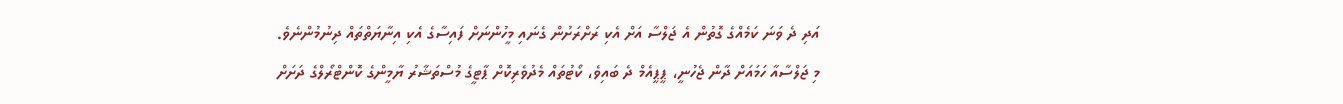އަދި ދެ ވަނަ ކަމެއްގެ ގޮތުން އެ ޖަލްސާ އަށް އެކި ރަށްރަށުން ގެނައި މީހުންނަށް ފައިސާގެ އެކި އިނާޔަތްތައް ދިނުމުންނެވެ.
މި ޖަލްސާއާ ހަމައަށް ދާން ޖެހުނީ، ޕީޕީއެމް ދެ ބައިވެ، ކޯޓުތައް މެދުވެރިކޮށް ޕާޓީގެ މުސްތަޝާރު ޔާމީންގެ ކޮންޓްރޯލްގެ ދަށަށް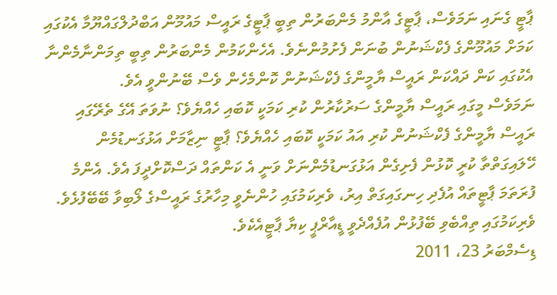ޕާޓީ ގެނައި ނަމަވެސް، ޕާޓީގެ އާންމު މެންބަރުން ތިބީ ޕާޓީގެ ރައީސް މައުމޫން އަބްދުލްގައްޔޫމާ އެކުގައި ކަމަށް މައުމޫންގެ ފެކްޝަނުން ބުނަން ފެށުމުންނެވެ. އެހެންކަމުން މެންބަރުން ތިބީ ތިމަންނާމެންނާ އެކުގައި ކަން ދައްކަން ރައީސް ޔާމީންގެ ފެކްޝަނުން ކޮންމެހެން ވެސް ބޭނުންވީ އެވެ.
ނަމަވެސް މީގައި ރައީސް ޔާމީންގެ ސަރުކާރުން ކުރި ކަމަކީ ކޮބައި ހެއްޔެވެ؟ ނުވަތަ އޭގެ ތެރޭގައި ރައީސް ޔާމީންގެ ފެކްޝަނުން ކުރި އައު ކަމަކީ ކޮބައި ހެއްޔެވެ؟ ޕާޓީ ނިޒާމަށް އަޅުގަނޑުމެން ހޭލައިގަތްތާ ކުރީ ކޮޅުން ފެށިގެން އަޅުގަނޑުމެންނަށް ވަނީ އެ ކަންތައް ދަސްކޮށްދީފަ އެވެ. އެންމެ ފުރަތަމަ ޕާޓީތައް އުފެދި ހިނގައިގަތް އިރު، ވެރިކަމުގައި ހުންނެވީ މިހާރުގެ ރައީސްގެ ލޯބިވާ ބޭބޭފުޅެވެ. ވެރިކަމުގައި ތިއްބެވި ބޭފުޅުން އުފެއްދެވީ ޑީއާރްޕީ ކިޔާ ޕާޓީއެކެވެ.
ޑިސެމްބަރު 23، 2011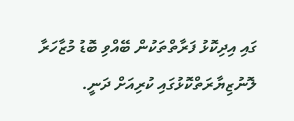ގައި އިދިކޮޅު ފަރާތްތަކުން ބޭއްވި ބޮޑު މުޒާހަރާ ލޮނުޒިޔާރަތްކޮޅުގައި ކުރިއަށް ދަނީ.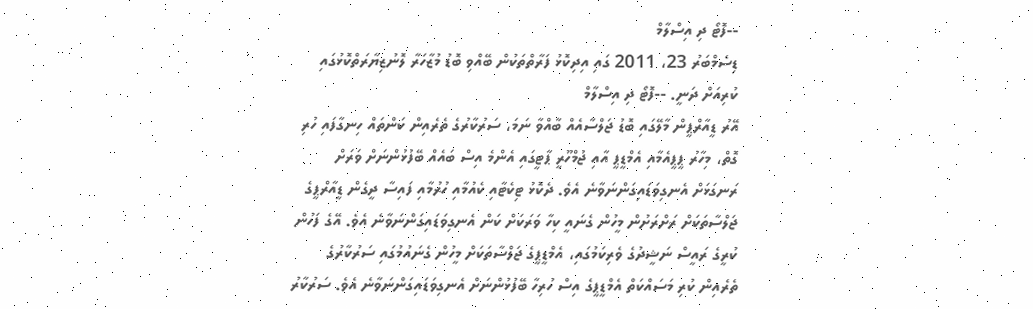--ފޮޓޯ ދި އިސްލާމް
ޑިސެމްބަރު 23، 2011 ގައި އިދިކޮޅު ފަރާތްތަކުން ބޭއްވި ބޮޑު މުޒާހަރާ ލޮނުޒިޔާރަތްކޮޅުގައި ކުރިއަށް ދަނީ. --ފޮޓޯ ދި އިސްލާމް
އޭރު ޑީއާރްޕީން މާލޭގައި ބޮޑު ޖަލްސާއެއް ބާއްވާ ނަމަ، ސަރުކާރުގެ ތެރެއިން ކަންތައް ހިނގާފައި ހުރި ގޮތް، މިހާރު ޕީޕީއެމާއި އެމްޑީޕީ އާއި ޖުމްހޫރީ ޕާޓީގައި އެންމެ އިސް ބައެއް ބޭފުޅުންނަށް ވަރަށް ރަނގަޅަށް އެނގިވަޑައިގަންނަވާނެ އެވެ. ދެކޮޅު ޓިކެޓާއި ކެއުމާއި ހުރުމާއި ފައިސާ ދީގެން ޑީއާރްޕީގެ ޖަލްސާތަކަށް ރަށްރަށުން މީހުން ގެނައީ ކިހާ ވަރަކަށް ކަން އެނގިވަޑައިގަންނަވާނެ އެވެ. އޭގެ ފަހުން ކުރީގެ ރައީސް ނަޝީދުގެ ވެރިކަމުގައި، އެމްޑީޕީގެ ޖަލްސާތަކަށް މީހުން ގެނައުމުގައި ސަރުކާރުގެ ތެރެއިން ކުރި މަސައްކަތް އެމްޑީޕީގެ އިސް ހުރިހާ ބޭފުޅުންނަށް އެނގިވަޑައިގަންނަވާނެ އެވެ. ސަރުކާރު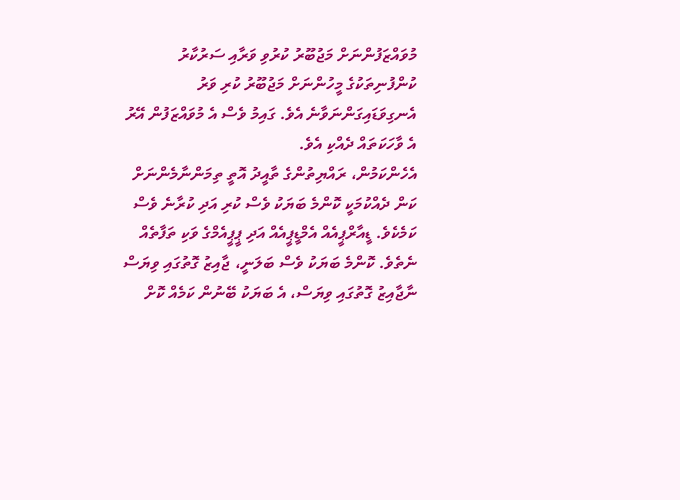މުވައްޒަފުންނަށް މަޖުބޫރު ކުރުވި ވަރާއި ސަރުކާރު ކުންފުނިތަކުގެ މީހުންނަށް މަޖުބޫރު ކުރި ވަރު އެނގިވަޑައިގަންނަވާނެ އެވެ. ގައިމު ވެސް އެ މުވައްޒަފުން އޭރު އެ ވާހަކަތައް ދެއްކި އެވެ.
އެހެންކަމުން، ރައްޔިތުންގެ ތާއީދު އޮތީ ތިމަންނާމެންނަށް ކަން ދެއްކުމަކީ ކޮންމެ ބަޔަކު ވެސް ކުރި އަދި ކުރާނެ ވެސް ކަމެކެވެ. ޑީއާރްޕީއެއް އެމްޑީޕީއެއް އަދި ޕީޕީއެމްގެ ވަކި ތަފާތެއް ނެތެވެ. ކޮންމެ ބަޔަކު ވެސް ބަލަނީ، ޖާއިޒު ގޮތުގައި ވިޔަސް ނާޖާއިޒު ގޮތުގައި ވިޔަސް، އެ ބަޔަކު ބޭނުން ކަމެއް ކޮށް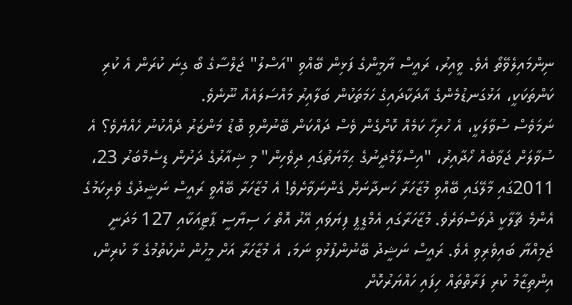ނިންމައިލެވޭތޯ އެވެ. ވީއިރު، ރައީސް ޔާމީންގެ ފަޅިން ބޭއްވި "އަސްލު" ޖަލްސާގެ ބޯ ގިނަ ކުރަން އެ ކުރި ކަންތަކަކީ، އަޅުގަނޑުމެންގެ އާދަކާދައިގެ ހަމަތަކުން ބަލާއިރު މައްސަލައެއް ނޫނެވެ.
ނަމަވެސް ސުވާލަކީ، އެ ހުރިހާ ކަމެއް ކޮށްގެން ވެސް ދައްކަން ބޭނުންވި ބޮޑު މަންޒަރު ދެއްކުނު ހެއްޔެވެ؟ އެ ސުވާލަށް ޖަވާބެއް ހޯދާއިރު، "އިސްލާމްދީނުގެ ޙިމާޔަތުގައި ދިވެހިން" މި ޝިއާރުގެ ދަށުން ޑިސެމްބަރު 23، 2011ގައި މާލޭގައި ބޭއްވި މުޒާހަރާ ހަނދާނަށް ގެންނަވާށެވެ! އެ މުޒާހަރާ ބޭއްވީ ރައީސް ނަޝީދުގެ ވެރިކަމުގެ އެންމެ ޗާލާކީ ދުވަސްވަރެވެ. މުޒާހަރާގައި އެމްޑީޕީ ފިޔަވައި އޭރު އޮތް ހަ ސިޔާސީ ޕާޓީއަކާއި 127 މަދަނީ ޖަމިއްޔާ ބައިވެރިވި އެވެ. ރައީސް ނަޝީދު ބޭނުންފުޅުވި ނަމަ، އެ މުޒާހަރާ އަށް މީހުން ނުކުތުމުގެ މާ ކުރިން، އިންތިޒާމު ކުރި ފަރާތްތައް ހިފައި ހައްޔަރުކޮށް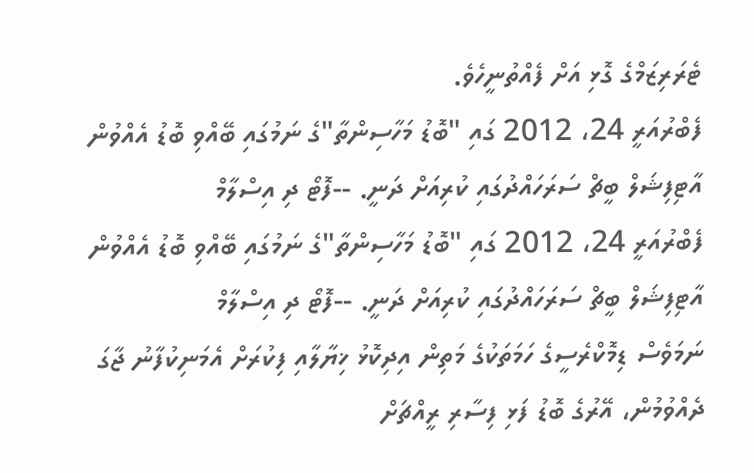ޓެރަރިޒަމްގެ ގޮޅި އަށް ފެއްތުނީހެވެ.
ފެބްރުއަރީ 24، 2012 ގައި "ބޮޑު މަހާސިންތާ"ގެ ނަމުގައި ބޭއްވި ބޮޑު އެއްވުން އާޓިފިޝަލް ބީޗް ސަރަހައްދުގައި ކުރިއަށް ދަނީ. --ފޮޓޯ ދި އިސްލާމް
ފެބްރުއަރީ 24، 2012 ގައި "ބޮޑު މަހާސިންތާ"ގެ ނަމުގައި ބޭއްވި ބޮޑު އެއްވުން އާޓިފިޝަލް ބީޗް ސަރަހައްދުގައި ކުރިއަށް ދަނީ. --ފޮޓޯ ދި އިސްލާމް
ނަމަވެސް ޑިމޮކްރެސީގެ ހަމަތަކުގެ މަތިން އިދިކޮޅު ޚިޔާލާއި ފިކުރަށް އެމަނިކުފާނު ޖާގަ ދެއްވުމުން، އޭރުގެ ބޮޑު ފަޅި ފިސާރި ރީއްޗަށް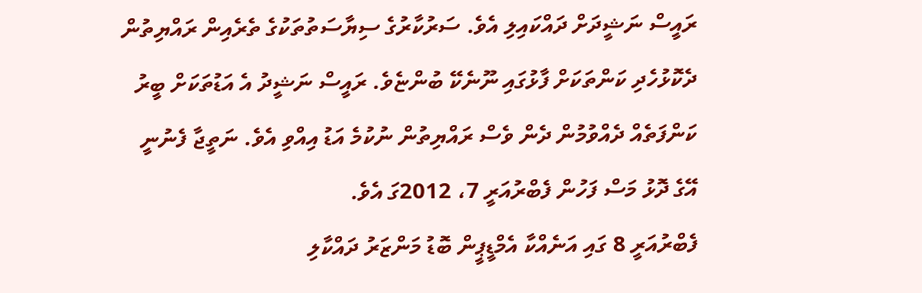ރައީސް ނަޝީދަށް ދައްކައިލި އެވެ. ސަރުކާރުގެ ސިޔާސަތުތަކުގެ ތެރެއިން ރައްޔިތުން ދެކޮޅުހެދި ކަންތަކަށް ފާޅުގައި ނޫނެކޭ ބުންޏެވެ. ރައީސް ނަޝީދު އެ އަޑުތަކަށް ބީރު ކަންފަތެއް ދެއްވުމުން ދެން ވެސް ރައްޔިތުން ނުކުމެ އަޑު އިއްވި އެވެ. ނަތީޖާ ފެނުނީ އޭގެ ދޮޅު މަސް ފަހުން ފެބްރުއަރީ 7، 2012ގަ އެވެ.
ފެބްރުއަރީ 8 ގައި އަނެއްކާ އެމްޑީޕީން ބޮޑު މަންޒަރު ދައްކާލި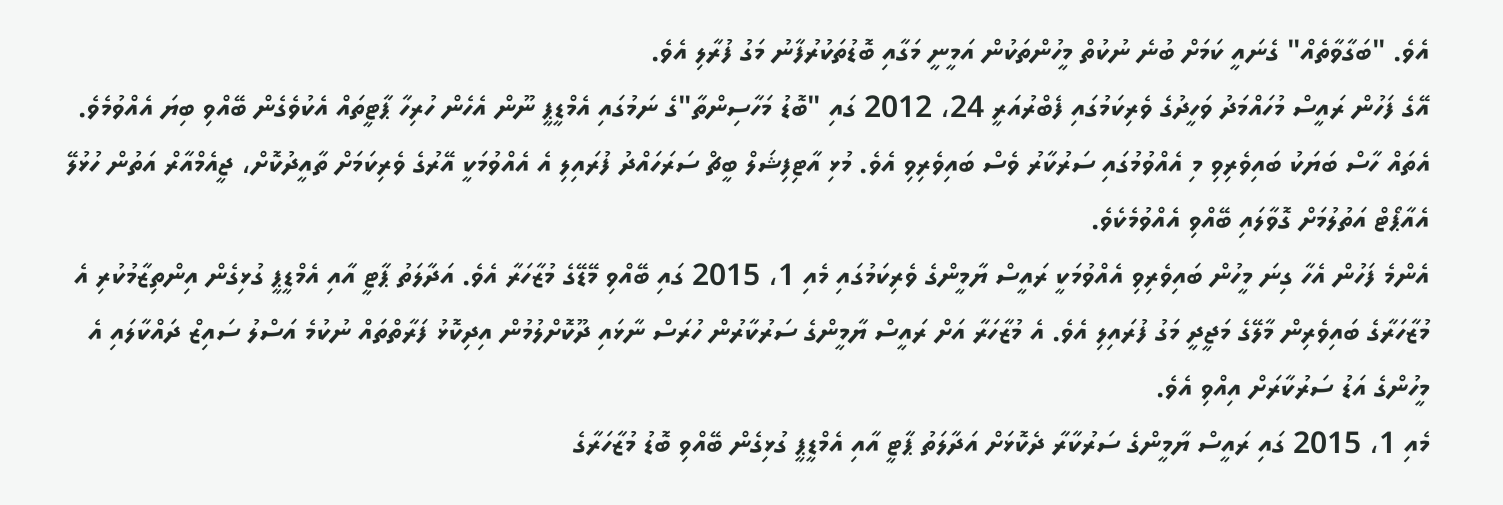އެވެ. "ބަގާވާތެއް" ގެނައީ ކަމަށް ބުނެ ނުކުތް މީހުންތަކުން އަމީނީ މަގާއި ބޮޑުތަކުރުފާނު މަގު ފުރާލި އެވެ.
އޭގެ ފަހުން ރައީސް މުހައްމަދު ވަހީދުގެ ވެރިކަމުގައި ފެބްރުއަރީ 24، 2012 ގައި "ބޮޑު މަހާސިންތާ"ގެ ނަމުގައި އެމްޑީޕީ ނޫން އެހެން ހުރިހާ ޕާޓީތައް އެކުވެގެން ބޭއްވި ބިޔަ އެއްވުމެވެ. އެތައް ހާސް ބަޔަކު ބައިވެރިވި މި އެއްވުމުގައި ސަރުކާރު ވެސް ބައިވެރިވި އެވެ. މުޅި އާޓިފިޝަލް ބީޗް ސަރަހައްދު ފުރައިލި އެ އެއްވުމަކީ އޭރުގެ ވެރިކަމަށް ތާއީދުކޮށް، ޖީއެމްއާރް އަތުން ހުޅުލޭ އެއާޕޯޓް އަތުލުމަށް ގޮވާލައި ބޭއްވި އެއްވުމެކެވެ.
އެންމެ ފަހުން އެހާ ގިނަ މީހުން ބައިވެރިވި އެއްވުމަކީ ރައީސް ޔާމީންގެ ވެރިކަމުގައި މެއި 1، 2015 ގައި ބޭއްވި މޭޑޭގެ މުޒާހަރާ އެވެ. އަދާލަތު ޕާޓީ އާއި އެމްޑީޕީ ގުޅިގެން އިންތިޒާމުކުރި އެ މުޒާހަރާގެ ބައިވެރިން މާލޭގެ މަޖީދީ މަގު ފުރައިލި އެވެ. އެ މުޒާހަރާ އަށް ރައީސް ޔާމީންގެ ސަރުކާރުން ހުރަސް ނާޅައި ދޫކޮށްލުމުން އިދިކޮޅު ފަރާތްތައް ނުކުމެ އަސްލު ސައިޒް ދައްކާލައި އެ މީހުންގެ އަޑު ސަރުކާރަށް އިއްވި އެވެ.
މެއި 1، 2015 ގައި ރައީސް ޔާމީންގެ ސަރުކާރާ ދެކޮޅަށް އަދާލަތު ޕާޓީ އާއި އެމްޑީޕީ ގުޅިގެން ބޭއްވި ބޮޑު މުޒާހަރާގެ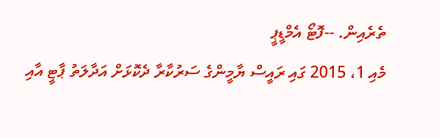ތެރެއިން. --ފޮޓޯ އެމްޑީޕީ
މެއި 1، 2015 ގައި ރައީސް ޔާމީންގެ ސަރުކާރާ ދެކޮޅަށް އަދާލަތު ޕާޓީ އާއި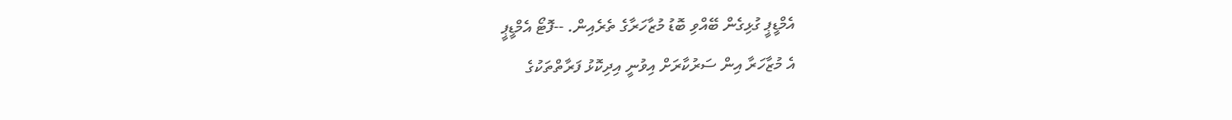އެމްޑީޕީ ގުޅިގެން ބޭއްވި ބޮޑު މުޒާހަރާގެ ތެރެއިން. --ފޮޓޯ އެމްޑީޕީ
އެ މުޒާހަރާ އިން ސަރުކާރަށް އިވުނީ އިދިކޮޅު ފަރާތްތަކުގެ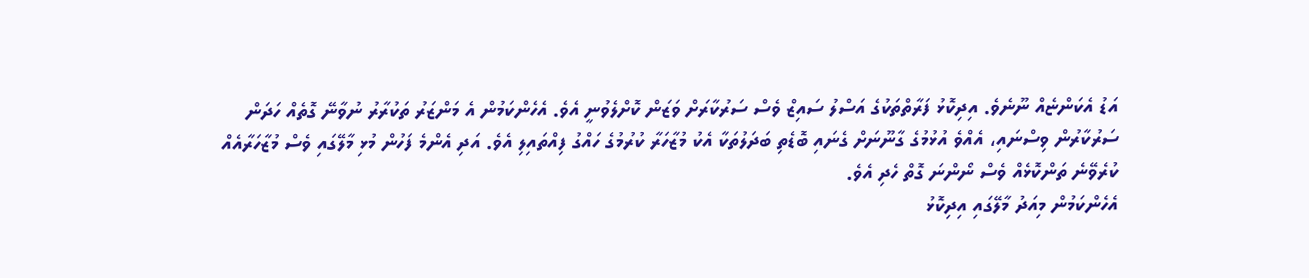އަޑު އެކަންޏެއް ނޫނެވެ. އިދިކޮޅު ފަރާތްތަކުގެ އަސްލު ސައިޒް ވެސް ސަރުކާރަށް ވަޒަން ކޮށްލެވުނީ އެވެ. އެހެންކަމުން އެ މަންޒަރު ތަކުރާރު ނުވާނޭ ގޮތެއް ހަދަން ސަރުކާރުން ވިސްނައި، އެއްވެ އުޅުމުގެ ގާނޫނަށް ގެނައި ބޮޑެތި ބަދަލުތަކާ އެކު މުޒާހަރާ ކުރުމުގެ ހައްގު ފިއްތައިލި އެވެ. އަދި އެންމެ ފަހުން މުޅި މާލޭގައި ވެސް މުޒާހަރާއެއް ކުރެވޭނެ ތަންކޮޅެއް ވެސް ނޯންނަ ގޮތް ހެދި އެވެ.
އެހެންކަމުން މިއަދު މާލޭގައި އިދިކޮޅު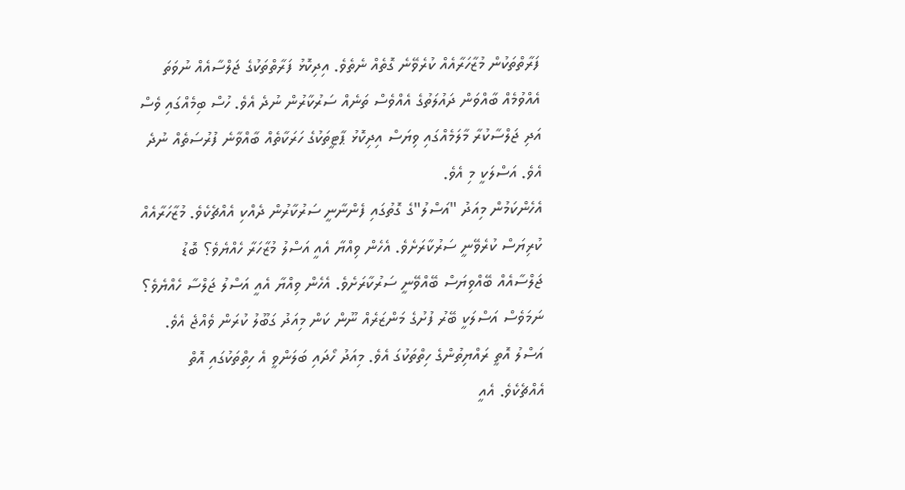ފަރާތްތަކުން މުޒާހަރާއެއް ކުރެވޭނެ ގޮތެއް ނެތެވެ. އިދިކޮޅު ފަރާތްތަކުގެ ޖަލްސާއެއް ނުވަތަ އެއްވުމެއް ބާއްވަން ދައުލަތުގެ އެއްވެސް ތަނެއް ސަރުކާރުން ނުދެ އެވެ. ހުސް ބިމެއްގައި ވެސް އަދި ޖަލްސާކުރާ މާލަމެއްގައި ވިޔަސް އިދިކޮޅު ޕާޓީތަކުގެ ހަރަކާތެއް ބާއްވާނެ ފުރުސަތެއް ނުދެ އެވެ. އަސްލަކީ މި އެވެ.
އެހެންކަމުން މިއަދު "އަސްލު"ގެ ގޮތުގައި ފެންނާނީ ސަރުކާރުން ދެއްކި އެއްޗެކެވެ. މުޒާހަރާއެއް ކުރިޔަސް ކުރެވޭނީ ސަރުކާރަށެވެ. އެހެން ވިއްޔާ އެއީ އަސްލު މުޒާހަރާ ހެއްޔެވެ؟ ބޮޑު ޖަލްސާއެއް ބޭއްވިޔަސް ބޭއްވޭނީ ސަރުކާރަށެވެ. އެހެން ވިއްޔާ އެއީ އަސްލު ޖަލްސާ ހެއްޔެވެ؟ ނަމަވެސް އަސްލަކީ ބޭރު ފުށުގެ މަންޒަރެއް ނޫން ކަން މިއަދު ގަބޫލު ކުރަން ވެއްޖެ އެވެ. އަސްލު އޮތީ ރައްޔިތުންގެ ހިތްތަކުގަ އެވެ. މިއަދު ހޯދައި ބަލަންވީ އެ ހިތްތަކުގައި އޮތް އެއްޗެކެވެ. އެއީ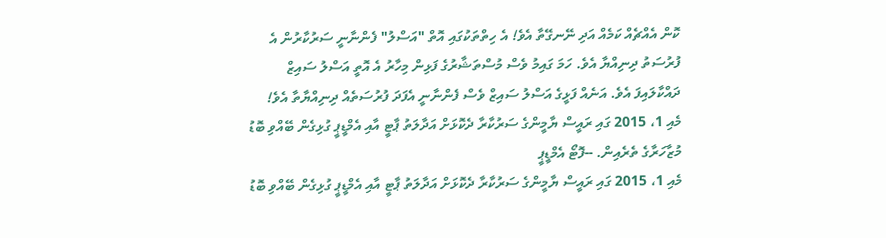ކޮން އެއްޗެއް ކަމެއް އަދި ނޭނގޭތާ އެވެ! އެ ހިތްތަކުގައި އޮތް "އަސްލު" ފެންނާނީ ސަރުކާރުން އެ ފުރުސަތު ދިނިއްޔާ އެވެ. ހަމަ ގައިމު ވެސް މުސްތަޝާރުގެ ފަޅިން މިހާރު އެ އޮތީ އަސްލު ސައިޒް ދައްކާލައިފަ އެވެ. އަނެއް ފަޅީގެ އަސްލު ސައިޒް ވެސް ފެންނާނީ އެފަދަ ފުރުސަތެއް ދިނިއްޔާތާ އެވެ!
މެއި 1، 2015 ގައި ރައީސް ޔާމީންގެ ސަރުކާރާ ދެކޮޅަށް އަދާލަތު ޕާޓީ އާއި އެމްޑީޕީ ގުޅިގެން ބޭއްވި ބޮޑު މުޒާހަރާގެ ތެރެއިން. --ފޮޓޯ އެމްޑީޕީ
މެއި 1، 2015 ގައި ރައީސް ޔާމީންގެ ސަރުކާރާ ދެކޮޅަށް އަދާލަތު ޕާޓީ އާއި އެމްޑީޕީ ގުޅިގެން ބޭއްވި ބޮޑު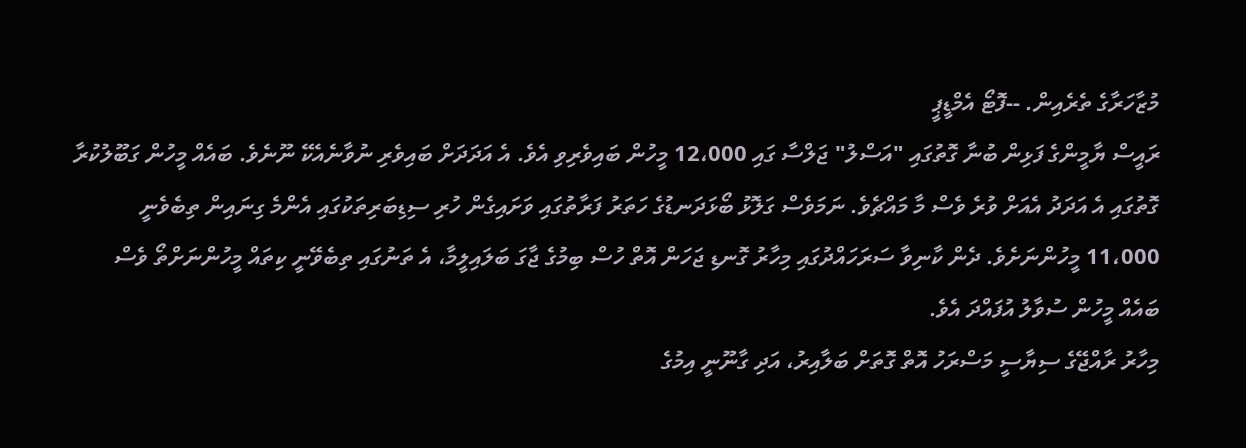މުޒާހަރާގެ ތެރެއިން. --ފޮޓޯ އެމްޑީޕީ
ރައީސް ޔާމީންގެ ފަޅިން ބުނާ ގޮތުގައި "އަސްލު" ޖަލްސާ ގައި 12،000 މީހުން ބައިވެރިވި އެވެ. އެ އަދަދަށް ބައިވެރި ނުވާނެއެކޭ ނޫނެވެ. ބައެއް މީހުން ގަބޫލުކުރާ ގޮތުގައި އެ އަދަދު އެއަށް ވުރެ ވެސް މާ މައްޗެވެ. ނަމަވެސް ގަލޮޅު ބޯޅަދަނޑުގެ ހަތަރު ފަރާތުގައި ވަށައިގެން ހުރި ސިޑިބަރިތަކުގައި އެންމެ ގިނައިން ތިބެވެނީ 11،000 މީހުންނަށެވެ. ދެން ކާނިވާ ސަރަހައްދުގައި މިހާރު ގޮނޑި ޖަހަން އޮތް ހުސް ބިމުގެ ޖާގަ ބަލައިލީމާ، އެ ތަނުގައި ތިބެވޭނީ ކިތައް މީހުންނަށްތޯ ވެސް ބައެއް މީހުން ސުވާލު އުފައްދަ އެވެ.
މިހާރު ރާއްޖޭގެ ސިޔާސީ މަސްރަހު އޮތް ގޮތަށް ބަލާއިރު، އަދި ގާނޫނީ އިމުގެ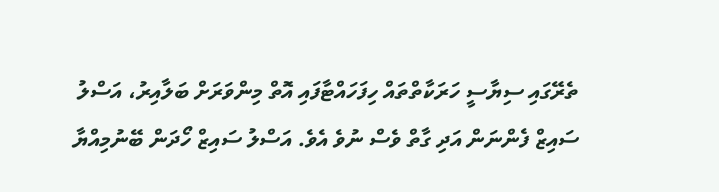ތެރޭގައި ސިޔާސީ ހަރަކާތްތައް ހިފަހައްޓާފައި އޮތް މިންވަރަށް ބަލާއިރު، އަސްލު ސައިޒް ފެންނަން އަދި ގާތް ވެސް ނުވެ އެވެ. އަސްލު ސައިޒް ހޯދަން ބޭނުމިއްޔާ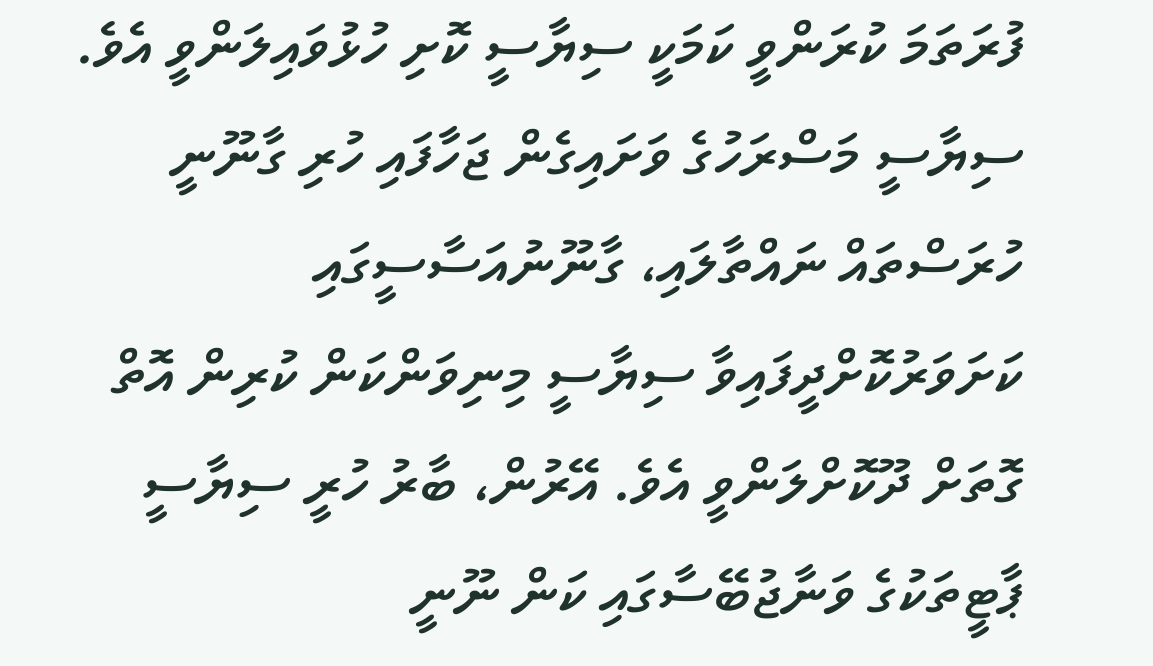ފުރަތަމަ ކުރަންވީ ކަމަކީ ސިޔާސީ ކޮށި ހުޅުވައިލަންވީ އެވެ. ސިޔާސީ މަސްރަހުގެ ވަށައިގެން ޖަހާފައި ހުރި ގާނޫނީ ހުރަސްތައް ނައްތާލައި، ގާނޫނުއަސާސީގައި ކަށަވަރުކޮށްދީފައިވާ ސިޔާސީ މިނިވަންކަން ކުރިން އޮތް ގޮތަށް ދޫކޮށްލަންވީ އެވެ. އޭރުން، ބާރު ހުރީ ސިޔާސީ ޕާޓީތަކުގެ ވަނާޖުބޭސާގައި ކަން ނޫނީ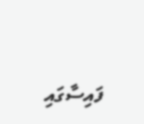ފައިސާގައި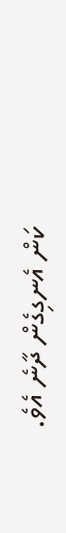ކަން އެނގިގެން ދާނެ އެވެ.